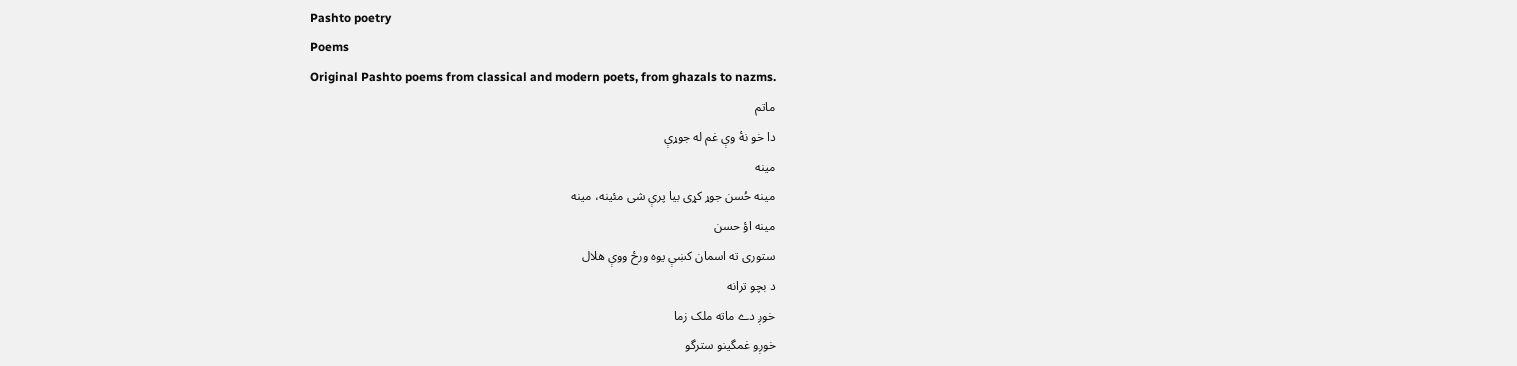Pashto poetry
Poems
Original Pashto poems from classical and modern poets, from ghazals to nazms.
ماتم
دا خو نۀ وې غم له جوړې
مينه
مينه حُسن جوړ کړی بيا پرې شی مئينه، مينه
مينه اؤ حسن
ستوری ته اسمان کښې يوه ورځ ووې هلال
د بچو ترانه
خوږ دے ماته ملک زما
خوږو غمگينو سترگو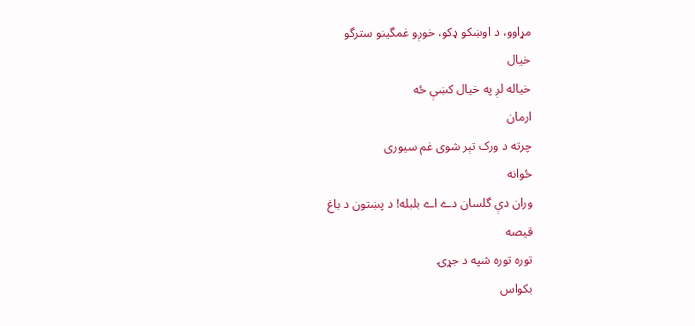مړاوو، د اوښکو ډکو، خوږو غمگينو سترگو
خيال
خياله لږ په خيال کښې ځه
ارمان
چرته د ورک تېر شوی غم سيوری
ځوانه
وران دې گلسان دے اے بلبله! د پښتون د باغ
قيصه
توره توره شپه د جړۍ
بکواس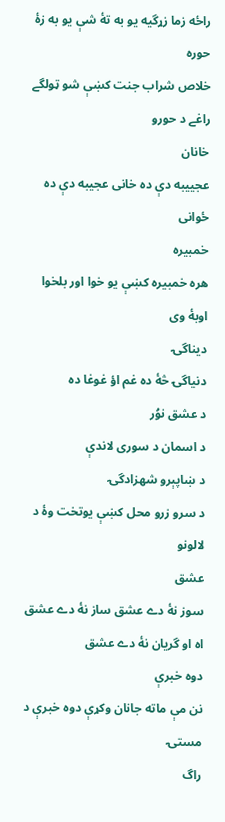راځه زما زړگيه يو به تۀ شې يو به زۀ
حوره
خلاص شراب جنت کښې شو ټولگے راغے د حورو
خانان
عجييبه دې ده خانی عجيبه دې ده ځوانی
خمبيره
هره خمبيره کښې يو خوا اور بلخوا اوبۀ وی
ديناگۍ
دنياگۍ څۀ ده غم اؤ غوغا ده
د عشق نوُر
د اسمان د سوری لاندې
د ښاپېرو شهزادگۍ
د سرو زرو محل کښې يوتخت وۀ د لالونو
عشق
سوز نۀ دے عشق ساز نۀ دے عشق اه او گريان نۀ دے عشق
دوه خبرې
نن مې ماته جانان وکړې دوه خبرې د مستۍ
راگ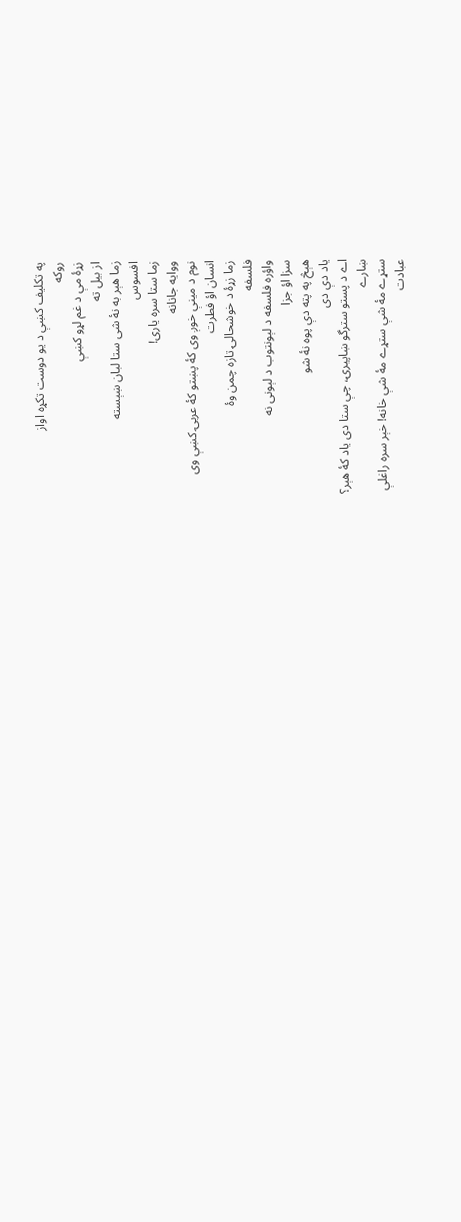په تکليف کښې د يو دوست تکړه اواز
روکه
زړۀ مې د غم لړو کښې
از بيل ته
زما هېر به نۀ شی ستا لبان ښېسته
افسوس
زما ستا سره ياری!
ووايه جانانه
نوم د مينې خوږ وی کۀ پښتو کۀ عربۍ کښې وی
انسان اؤ فطرت
زما زړۀ د خوشحالۍ تازه چمن وۀ
فلسفه
واؤره فلسفه د لېونتوب د لېونی نه
سزا اؤ جزا
هېڅ په پته دې پوه نۀ شو
ياد دې دی
اے د پستو سترگو ښاپيرۍ، چې ستا دی ياد کۀ هېر؟
ښارے
ستړے مۀ شې ستړے مۀ شې خانه! خېر سره راغلې
عبادت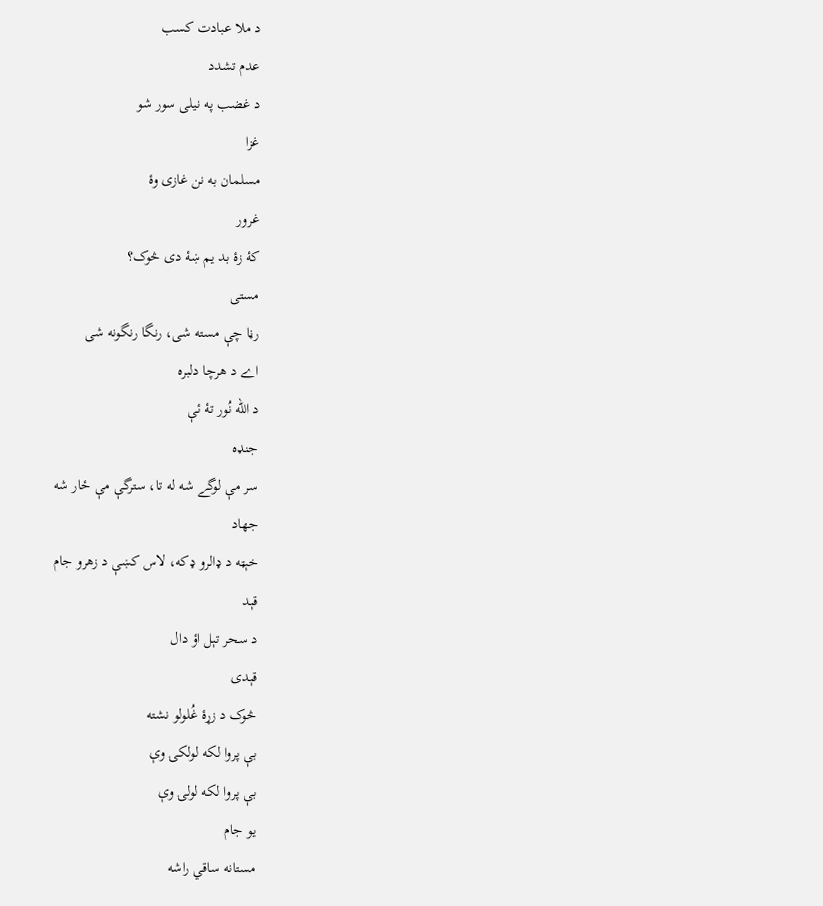د ملا عبادت کسب
عدم تشدد
د غضب په نيلی سور شو
غزا
مسلمان به نن غازی وۀ
غرور
کۀ زۀ بد يم ښۀ دی څوک؟
مستی
رڼا چې مسته شی، رنگا رنگونه شی
اے د هرچا دلبره
د الله نُور تۀ ئې
جنډه
سر مې لوگے شه له تا، سترگې مې ځار شه
جهاد
خېټه د ډالرو ډکه، لاس کښې د زهرو جام
قېد
د سحر تېل اؤ دال
قېدی
څوک د زړۀ غُلولو نشته
بې پروا لکه لولکۍ وې
بې پروا لکه لولۍ وې
يو جام
مستانه ساقي راشه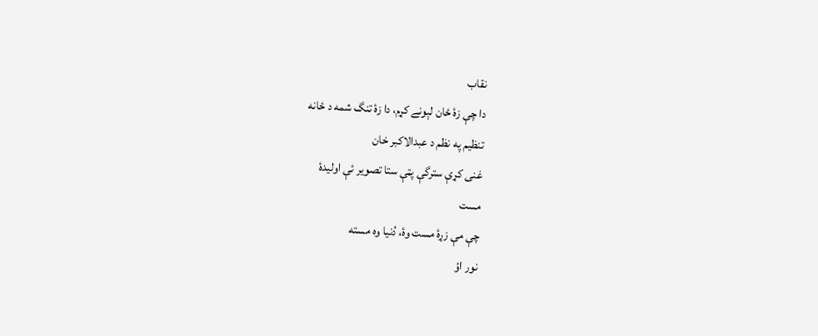نقاب
دا چې زۀ ځان لېونے کړم، دا زۀ تنگ شمه د ځانه
تنظيم په نظم د عبدالاکبر خان
غنی کړې سترگې پټې ستا تصوير ئې اوليدۀ
مست
چې مې زړۀ مست وۀ، دُنيا وه مسته
نور اؤ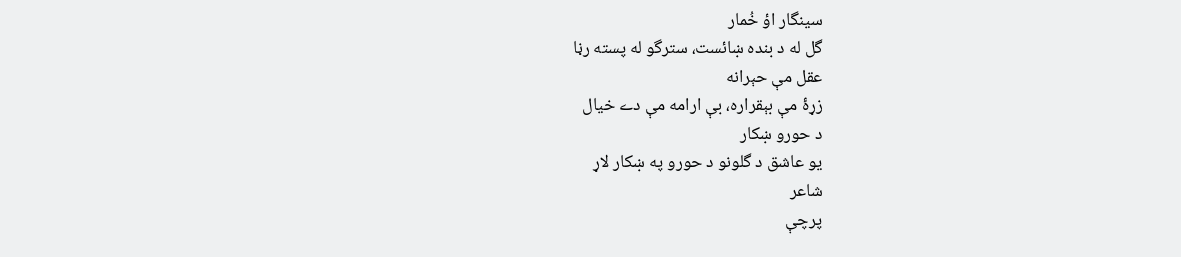سينگار اؤ خُمار
گل له د بنده ښائست، سترگو له پسته رڼا
عقل مې حېرانه
زړۀ مې بېقراره، بې ارامه مې دے خيال
د حورو ښکار
يو عاشق د گلونو د حورو په ښکار لاړ
شاعر
پرچې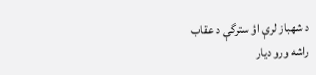د شهباز لرې اؤ سترگې د عقاب
راشه ورو ديار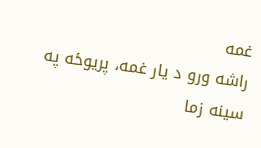غمه
راشه ورو د يار غمه، پريوځه په سينه زما